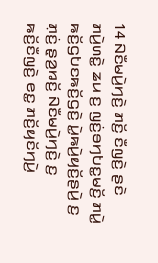14 ꤡꤢꤪꤗꤣꤧ꤬ꤚꤢꤧ꤬ ꤊꤢꤩ꤬ ꤢꤪꤜꤢꤧ꤬ ꤔꤢꤧ ꤊꤣꤧ꤬ꤛꤢꤧ꤭ ꤘꤣ ꤢ꤬ ꤜꤢꤦ꤬ꤋꤚꤝꤢ꤭ꤗꤢꤩ꤬ ꤊꤣꤧ꤭ ꤒꤢꤩ꤬ꤞꤝꤢꤒꤢꤩ꤬ꤞꤢꤧ꤬ ꤣꤧ꤭ꤒꤣꤧ꤬ꤟꤢꤩ꤬ꤔꤣꤧ꤬ ꤢ꤬ ꤊ꤫ꤢꤦ꤬ ꤔ꤫ꤤ꤬ꤙꤢꤩ꤬ ꤡꤢꤪꤗꤣꤧ꤬ꤚꤢꤧ꤬ ꤢ꤬ ꤒꤢꤩ꤬ꤢꤪꤜꤢꤧ꤬ ꤕꤢ꤭ ꤊꤢꤩ꤬ꤟꤢꤩꤚꤣꤧ꤬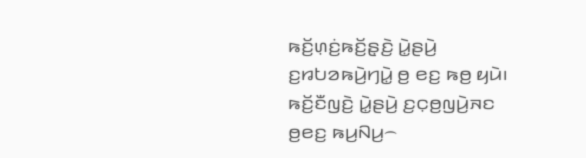ꤒꤢꤩ꤬ꤛ꤫ꤢꤦ꤬ꤒꤢꤩ꤬ꤔ꤫ꤢꤧ꤬ ꤣꤧ꤭ꤔꤣꤧ꤬ ꤢ꤬ꤙꤝꤤꤒꤣꤧ꤬ꤚꤣꤧ꤭ ꤥ꤬ ꤕꤢ꤬ ꤒꤥ꤬ ꤟꤣꤧ꤯ ꤒꤢꤩ꤬ꤢꤪꤜꤢꤧ꤬ ꤣꤧ꤭ꤔꤣꤧ꤬ ꤢ꤬ꤍ꤫ꤥ꤬ꤜꤣꤧ꤬ꤏꤢ ꤥ꤬ꤕꤢ꤬ ꤒꤣ꤬ꤡꤣ꤬꤮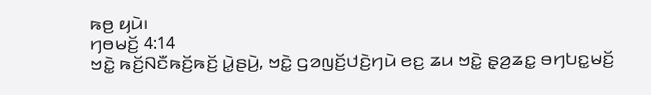ꤒꤥ꤬ ꤟꤣꤧ꤯
ꤚꤥꤗꤢꤩ꤬ 4:14
ꤠꤢꤧ꤭ ꤒꤢꤩ꤬ꤡꤢꤪꤒꤢꤩ꤬ꤒꤢꤩ꤬ ꤣꤧ꤭ꤔꤣꤧ꤬, ꤠꤢꤧ꤭ ꤞꤤꤜꤢꤩ꤬ꤓꤢꤧ꤬ꤚꤣꤧ ꤕꤢ꤬ ꤘꤣ ꤠꤢꤧ꤭ ꤔ꤫ꤤ꤬ꤘꤢ꤭ ꤋꤚꤝꤢ꤭ꤗꤢꤩ꤬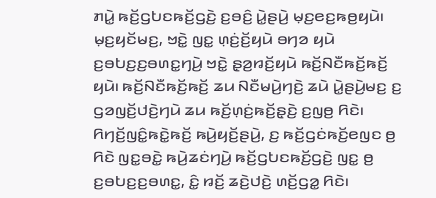ꤊꤣꤧ꤭ ꤒꤢꤩ꤬ꤞꤝꤢꤒꤢꤩ꤬ꤞꤢꤧ꤬ ꤢ꤬ꤋꤢꤨ꤬ ꤣꤧ꤭ꤔꤣꤧ꤬ ꤗ꤫ꤢ꤬ꤕꤢ꤬ꤒꤥ꤬ꤟꤣꤧ꤯ ꤗ꤫ꤢ꤬ꤟꤢꤩꤗꤢ꤬, ꤠꤢꤧ꤭ ꤜꤢ꤭ ꤛ꤫ꤢꤦ꤬ꤢꤩ꤬ꤟꤣꤧ ꤋꤚꤤ ꤟꤣꤧ ꤢ꤬ꤋꤝꤢ꤬ꤢ꤬ꤋꤛꤢ꤭ꤚꤣꤧ꤬ ꤠꤢꤧ꤭ ꤔ꤫ꤤ꤬ꤙꤢꤩ꤬ꤟꤣꤧ ꤒꤢꤩ꤬ꤡꤢꤪꤒꤢꤩ꤬ꤒꤢꤩ꤬ ꤟꤣꤧ꤯ ꤒꤢꤩ꤬ꤡꤢꤪꤒꤢꤩ꤬ꤒꤢꤩ꤬ ꤘꤣ ꤡꤢꤪꤗꤣꤧ꤬ꤚꤢꤧ꤬ ꤘꤣꤧ ꤣꤧ꤭ꤔꤣꤧ꤬ꤗꤢ꤬ ꤢ꤬ ꤞꤤꤜꤢꤩ꤬ꤓꤢꤧ꤬ꤚꤣꤧ ꤘꤣ ꤒꤢꤩ꤬ꤛ꤫ꤢꤦ꤬ꤒꤢꤩ꤬ꤔ꤫ꤢꤧ꤬ ꤢ꤬ꤜꤥ꤬ ꤖꤢꤧ꤯
ꤖꤚꤢꤩ꤬ꤜꤢꤨ꤭ꤒꤢꤧ꤭ꤒꤢꤩ꤬ ꤒꤣꤧ꤬ꤟꤢꤩ꤬ꤔꤣꤧ꤬, ꤢ꤬ ꤒꤢꤩ꤬ꤞꤢꤦꤒꤢꤩ꤬ꤕꤜꤢ ꤥ꤬ ꤖꤢꤧ ꤜꤢ꤭ꤋꤢꤧ꤭ ꤒꤣꤧ꤬ꤘꤢꤦꤚꤣꤧ꤬ ꤒꤢꤩ꤬ꤞꤝꤢꤒꤢꤩ꤬ꤞꤢꤧ꤬ ꤜꤢ꤭ ꤥ꤬ ꤢ꤬ꤋꤝꤢ꤬ꤢ꤬ꤋꤛꤢ꤭, ꤢꤨ꤭ ꤙꤢꤩ꤬ ꤘꤢꤧ꤬ꤓꤢꤧ꤬ ꤛꤢꤩ꤬ꤞꤤ꤭ ꤖꤢꤧ꤯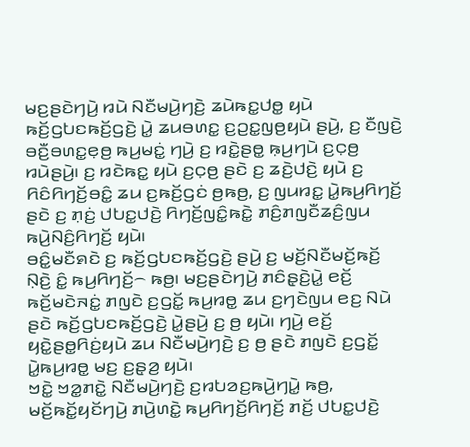ꤗꤢ꤬ꤔꤢꤧꤚꤣꤧ꤬ ꤙꤣꤧ ꤡꤢꤪꤗꤣꤧ꤬ꤚꤢꤧ꤬ ꤘꤣꤧꤒꤢ꤭ꤓꤥ꤭ ꤟꤣꤧ ꤒꤢꤩ꤬ꤞꤝꤢꤒꤢꤩ꤬ꤞꤢꤧ꤬ ꤣꤧ꤭ ꤘꤣꤋꤛꤢ꤭ ꤢ꤬ꤑꤢ꤭ꤜꤥ꤬ꤟꤣꤧ ꤔꤣꤧ꤬, ꤢ꤬ ꤢꤪꤜꤢꤧ꤬ ꤋꤢꤪ꤬ꤋꤛꤢ꤭ꤕ꤫ꤥ꤬ ꤒꤣ꤬ꤗꤢꤦ꤭ ꤚꤣꤧ꤬ ꤢ꤬ ꤙꤢꤧ꤭ꤔꤥ꤭ ꤒ꤫ꤣ꤬ꤚꤣꤧ ꤢ꤬ꤍ꤫ꤥ꤬ ꤙꤣꤧꤔꤣꤧ꤬꤯ ꤢ꤬ ꤙꤢꤧꤒꤢ꤭ ꤟꤣꤧ ꤢ꤬ꤍ꤫ꤥ꤬ ꤔꤢꤧ ꤢ꤬ ꤘꤢꤧ꤬ꤓꤢꤧ꤬ ꤟꤣꤧ ꤢ꤬ ꤖꤢꤨꤖꤚꤢꤩ꤬ꤋꤢꤨ꤭ ꤘꤣ ꤢ꤬ꤒꤢꤩ꤬ꤞꤢꤦ ꤥ꤬ꤒꤥ꤬, ꤢ꤬ ꤜꤣꤙꤢ꤭ ꤣꤧ꤭ꤒꤣ꤬ꤖꤚꤢꤩ꤬ ꤔꤢꤧ ꤢ꤬ ꤊ꤫ꤢꤦ꤬ ꤓꤝꤢ꤭ꤓꤢꤧ꤬ ꤖꤚꤢꤩ꤬ꤜꤢꤨ꤭ꤒꤢꤧ꤭ ꤊꤢꤨ꤬ꤊꤜꤢꤪꤘꤢꤨ꤬ꤜꤣ ꤒꤣꤧ꤬ꤡꤢꤨ꤬ꤖꤚꤢꤩ꤬ ꤟꤣꤧ꤯
ꤋꤢꤨ꤭ꤗꤢꤪꤎꤢꤧ ꤢ꤬ ꤒꤢꤩ꤬ꤞꤝꤢꤒꤢꤩ꤬ꤞꤢꤧ꤬ ꤔꤣꤧ꤬ ꤢ꤬ ꤗꤢꤩ꤬ꤡꤢꤪꤗꤢꤩ꤬ꤒꤢꤩ꤬ ꤡ꤫ꤢꤧ꤬ ꤢꤨ꤭ ꤒꤣ꤬ꤖꤚꤢꤩ꤬꤮ ꤒꤥ꤬꤯ ꤗꤢ꤬ꤔꤢꤧꤚꤣꤧ꤬ ꤊꤢꤨꤔ꤫ꤢꤧ꤬ꤣꤧ꤭ ꤕꤢꤩ꤬ ꤒꤢꤩ꤬ꤗꤢꤧꤏꤢꤦ꤭ ꤊꤜꤢꤧ ꤢ꤬ꤞꤢꤩ꤭ ꤒꤣ꤬ꤙꤥ꤭ ꤘꤣ ꤢ꤬ꤚꤢꤧꤜꤣ ꤕꤢ꤬ ꤡꤣꤧ ꤔꤢꤧ ꤒꤢꤩ꤬ꤞꤝꤢꤒꤢꤩ꤬ꤞꤢꤧ꤬ ꤣꤧ꤭ꤔꤣꤧ꤬ ꤢ꤬ ꤥ꤬ ꤟꤣꤧ꤯ ꤚꤣꤧ꤬ ꤕꤢꤩ꤬ ꤟꤢꤧ꤭ꤔꤥ꤭ꤖꤢꤦ꤬ꤟꤣꤧ ꤘꤣ ꤡꤢꤪꤗꤣꤧ꤬ꤚꤢꤧ꤬ ꤢ꤬ ꤥ꤬ ꤔꤢꤧ ꤊꤜꤢꤧ ꤢ꤬ꤞꤢꤩ꤭ ꤣꤧ꤭ꤒꤣ꤬ꤙꤥ꤭ ꤗꤢ꤬ ꤢ꤬ꤔ꤫ꤤ꤬ ꤟꤣꤧ꤯
ꤠꤢꤧ꤭ ꤠꤤ꤭ꤊꤢꤧ꤭ ꤡꤢꤪꤗꤣꤧ꤬ꤚꤢꤧ꤬ ꤢ꤬ꤙꤝꤤꤢ꤬ꤒꤣꤧ꤬ꤚꤣꤧ꤭ ꤒꤥ꤬, ꤗꤢꤩ꤬ꤒꤢꤩ꤭ꤟꤢꤩꤚꤣꤧ꤬ ꤊꤣꤧ꤬ꤛꤢꤧ꤭ ꤒꤣ꤬ꤖꤚꤢꤩ꤬ꤖꤚꤢꤩ꤬ ꤊꤢꤩ꤬ ꤓꤝꤢ꤭ꤓꤢꤧ꤬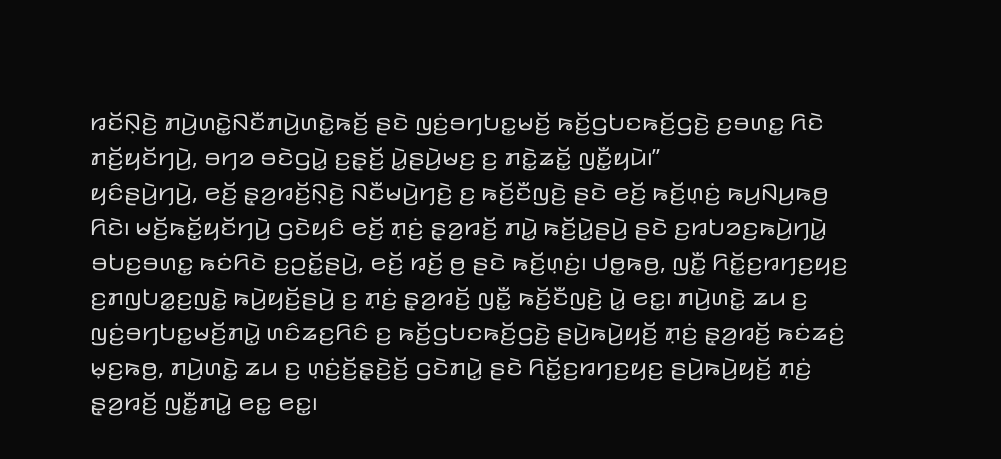ꤙꤢꤩꤡ꤫ꤢꤧ꤬ ꤊꤣꤧ꤬ꤛꤢꤧ꤭ꤡꤢꤪꤊꤣꤧ꤬ꤛꤢꤧ꤭ꤒꤢꤩ꤬ ꤔꤢꤧ ꤜꤢꤦ꤬ꤋꤚꤝꤢ꤭ꤗꤢꤩ꤬ ꤒꤢꤩ꤬ꤞꤝꤢꤒꤢꤩ꤬ꤞꤢꤧ꤬ ꤢ꤬ꤋꤛꤢ꤭ ꤖꤢꤧ ꤊꤢꤩ꤬ꤟꤢꤩꤚꤣꤧ꤬, ꤋꤚꤤ ꤋꤢꤧꤞꤣꤧ꤭ ꤢ꤬ꤔ꤫ꤢꤩ꤬ ꤣꤧ꤭ꤔꤣꤧ꤬ꤗꤢ꤬ ꤢ꤬ ꤊꤢꤧ꤭ꤘꤢꤩ꤭ ꤜꤢꤪ꤭ꤟꤣꤧ꤯”
ꤟꤢꤨꤔꤣꤧ꤬ꤚꤣꤧ꤬, ꤕꤢꤩ꤬ ꤔ꤫ꤤ꤬ꤙꤢꤩ꤬ꤡ꤫ꤢꤧ꤬ ꤡꤢꤪꤗꤣꤧ꤬ꤚꤢꤧ꤬ ꤢ꤬ ꤒꤢꤩ꤬ꤢꤪꤜꤢꤧ꤬ ꤔꤢꤧ ꤕꤢꤩ꤬ ꤒꤢꤩ꤬ꤛ꤫ꤢꤦ꤬ ꤒꤣ꤬ꤡꤣ꤬ꤒꤥ꤬ ꤖꤢꤧ꤯ ꤗꤢꤩ꤬ꤒꤢꤩ꤭ꤟꤢꤩꤚꤣꤧ꤬ ꤞꤢꤧꤟꤢꤨ ꤕꤢꤩ꤬ ꤊ꤫ꤢꤦ꤬ ꤔ꤫ꤤ꤬ꤙꤢꤩ꤬ ꤊꤣꤧ꤭ ꤒꤢꤩ꤬ꤣꤧ꤭ꤔꤣꤧ꤬ ꤔꤢꤧ ꤢ꤬ꤙꤝꤤꤢ꤬ꤒꤣꤧ꤬ꤚꤣꤧ꤭ ꤋꤝꤢ꤬ꤋꤛꤢ꤭ ꤒꤢꤦꤖꤢꤧ ꤢ꤬ꤑꤢꤩ꤭ꤔꤣꤧ꤬, ꤕꤢꤩ꤬ ꤙꤢꤩ꤬ ꤥ꤬ ꤔꤢꤧ ꤒꤢꤩ꤬ꤛ꤫ꤢꤦ꤬꤯ ꤓꤥ꤭ꤒꤥ꤬, ꤜꤢꤪ꤭ ꤖꤢꤩ꤭ꤢ꤬ꤙꤚꤢ꤬ꤟꤢ꤬ ꤢ꤬ꤊꤜꤝꤤ꤭ꤢ꤬ꤜꤢꤧ꤭ ꤒꤣꤧ꤬ꤟꤢꤩ꤬ꤔꤣꤧ꤬ ꤢ꤬ ꤊ꤫ꤢꤦ꤬ ꤔ꤫ꤤ꤬ꤙꤢꤩ꤬ ꤜꤢꤪ꤭ ꤒꤢꤩ꤬ꤢꤪꤜꤢꤧ꤬ ꤣꤧ꤭ ꤕꤢ꤭꤯ ꤊꤣꤧ꤬ꤛꤢꤧ꤭ ꤘꤣ ꤢ꤬ ꤜꤢꤦ꤬ꤋꤚꤝꤢ꤭ꤗꤢꤩ꤬ꤊꤣꤧ꤭ ꤛꤢꤨꤘꤢ꤬ꤖꤢꤨ ꤢ꤬ ꤒꤢꤩ꤬ꤞꤝꤢꤒꤢꤩ꤬ꤞꤢꤧ꤬ ꤔꤣꤧ꤬ꤒꤣꤧ꤬ꤟꤢꤩ꤬ ꤊ꤫ꤢꤦ꤬ ꤔ꤫ꤤ꤬ꤙꤢꤩ꤬ ꤒꤢꤦꤘꤢꤦ꤬ ꤗ꤫ꤢ꤬ꤒꤥ꤬, ꤊꤣꤧ꤬ꤛꤢꤧ꤭ ꤘꤣ ꤢ꤬ ꤛ꤫ꤢꤦ꤬ꤢꤩ꤬ꤔ꤫ꤢꤧ꤬ꤢꤩ꤬ ꤞꤢꤧꤊꤣꤧ꤭ ꤔꤢꤧ ꤖꤢꤩ꤭ꤢ꤬ꤙꤚꤢ꤬ꤟꤢ꤬ ꤔꤣꤧ꤬ꤒꤣꤧ꤬ꤟꤢꤩ꤬ ꤊ꤫ꤢꤦ꤬ ꤔ꤫ꤤ꤬ꤙꤢꤩ꤬ ꤜꤢꤪ꤭ꤊꤣꤧ꤭ ꤕꤢ꤭ ꤕꤢ꤭꤯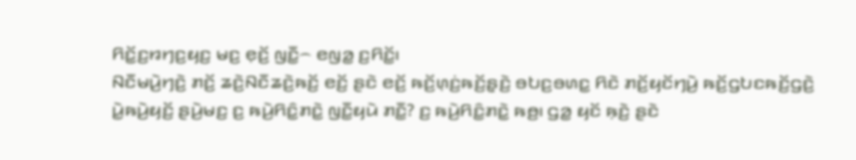ꤖꤢꤩ꤭ꤢ꤬ꤙꤚꤢ꤬ꤟꤢ꤬ ꤗꤢ꤬ ꤕ꤫ꤢꤩ꤬ ꤜꤢꤪ꤭꤮ ꤕꤜꤤ꤭ ꤢ꤬ꤖꤢꤩ꤭꤯
ꤡꤢꤪꤗꤣꤧ꤬ꤚꤢꤧ꤬ ꤊꤢꤩ꤬ ꤘꤢꤧ꤬ꤡꤢꤪꤘꤢꤧ꤬ꤒꤢꤩ꤬ ꤕꤢꤩ꤬ ꤔꤢꤧ ꤕꤢꤩ꤬ ꤒꤢꤩ꤬ꤛ꤫ꤢꤦ꤬ꤒꤢꤩ꤬ꤔ꤫ꤢꤧ꤬ ꤋꤝꤢ꤬ꤋꤛꤢ꤭ ꤖꤢꤧ ꤊꤢꤩ꤬ꤟꤢꤩꤚꤣꤧ꤬ ꤒꤢꤩ꤬ꤞꤝꤢꤒꤢꤩ꤬ꤞꤢꤧ꤬ ꤣꤧ꤭ꤒꤣꤧ꤬ꤟꤢꤩ꤬ ꤔꤣꤧ꤬ꤗꤢ꤬ ꤢ꤬ ꤒꤣꤧ꤬ꤖꤢꤨ꤭ꤊꤢꤧ꤭ ꤜꤢꤪ꤭ꤟꤣꤧ ꤊꤢꤪ꤭? ꤢ꤬ ꤒꤣꤧ꤬ꤖꤢꤨ꤭ꤊꤢꤧ꤭ ꤒꤥ꤬꤯ ꤞꤤ꤭ ꤟꤢꤩ ꤒ꤫ꤢꤧ꤬ ꤔꤢꤧ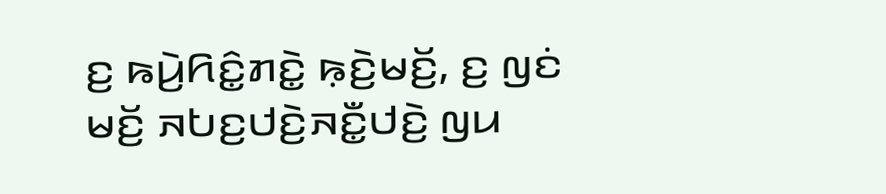ꤢ꤬ ꤒꤣꤧ꤬ꤖꤢꤨ꤭ꤊꤢꤧ꤭ ꤒ꤫ꤢꤧ꤬ꤗꤢꤩ꤬, ꤢ꤬ ꤜꤢꤦ ꤗꤢꤩ꤬ ꤏꤝꤢ꤬ꤓꤢꤧ꤬ꤏꤢꤪ꤭ꤓꤢꤧ꤬ ꤜꤣ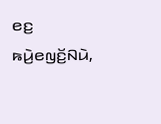ꤕꤢ꤬ ꤒꤣꤧ꤬ꤕꤜꤢꤩ꤬ꤡꤣꤧ,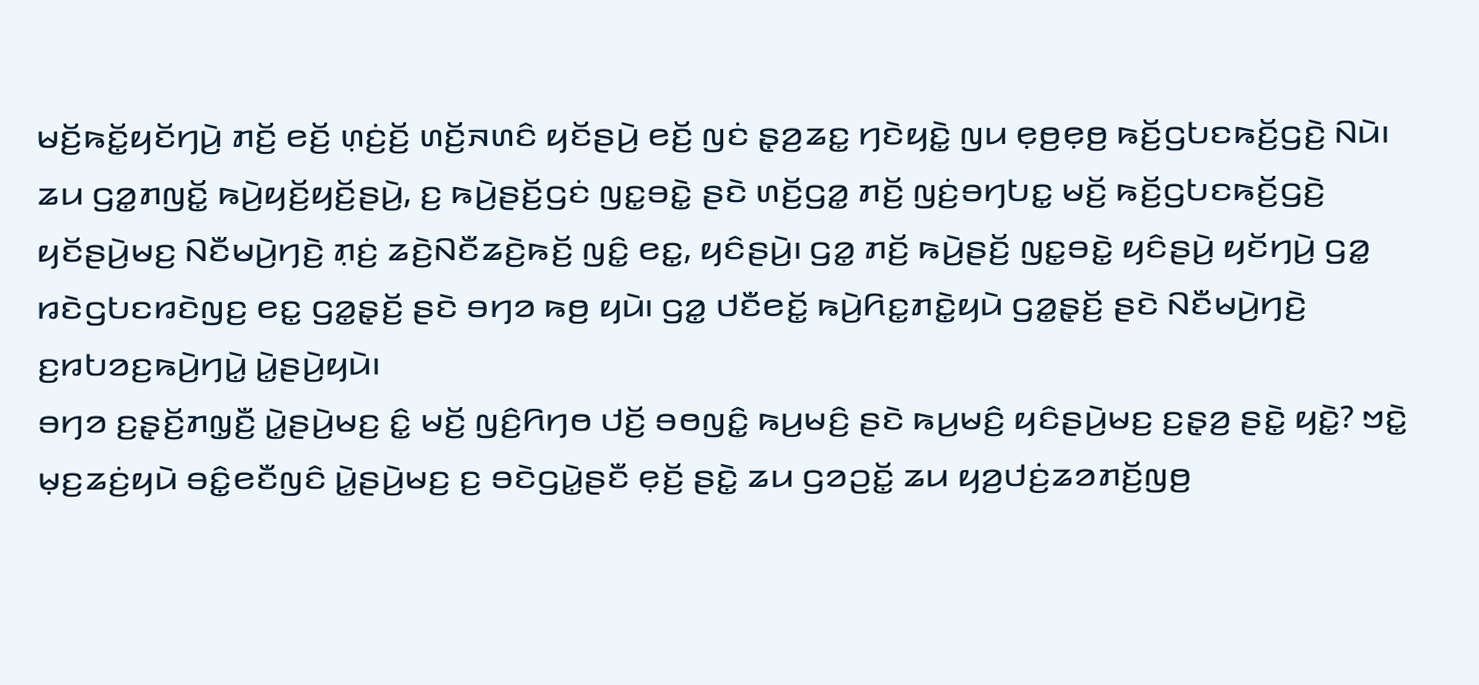ꤗꤢꤩ꤬ꤒꤢꤩ꤭ꤟꤢꤩꤚꤣꤧ꤬ ꤊꤢꤩ꤬ ꤕꤢꤩ꤬ ꤛ꤫ꤢꤦ꤬ꤢꤩ꤬ ꤛꤢꤩ꤬ꤏꤛꤢꤨ ꤟꤢꤩꤔꤣꤧ꤬ ꤕꤢꤩ꤬ ꤜꤢꤦ ꤔ꤫ꤤ꤬ꤘꤢ꤭ ꤚꤢꤧꤟꤢꤧ꤭ ꤜꤣ ꤕ꤫ꤥ꤬ꤕ꤫ꤥ꤬ ꤒꤢꤩ꤬ꤞꤝꤢꤒꤢꤩ꤬ꤞꤢꤧ꤬ ꤡꤣꤧ꤯
ꤘꤣ ꤞꤤ꤭ꤊꤜꤢꤩ꤭ ꤒꤣꤧ꤬ꤟꤢꤩ꤬ꤟꤢꤩ꤬ꤔꤣꤧ꤬, ꤢ꤬ ꤒꤣꤧ꤬ꤔꤢꤩ꤬ꤞꤢꤦ ꤜꤢ꤭ꤋꤢꤧ꤭ ꤔꤢꤧ ꤛꤢꤩ꤬ꤞꤤ꤭ ꤊꤢꤩ꤬ ꤜꤢꤦ꤬ꤋꤚꤝꤢ꤭ ꤗꤢꤩ꤬ ꤒꤢꤩ꤬ꤞꤝꤢꤒꤢꤩ꤬ꤞꤢꤧ꤬ ꤟꤢꤩꤔꤣꤧ꤬ꤗꤢ꤬ ꤡꤢꤪꤗꤣꤧ꤬ꤚꤢꤧ꤬ ꤊ꤫ꤢꤦ꤬ ꤘꤢꤧ꤬ꤡꤢꤪꤘꤢꤧ꤬ꤒꤢꤩ꤬ ꤜꤢꤨ꤭ ꤕꤢ꤭, ꤟꤢꤨꤔꤣꤧ꤬꤯ ꤞꤤ꤭ ꤊꤢꤩ꤬ ꤒꤣꤧ꤬ꤔꤢꤩ꤬ ꤜꤢ꤭ꤋꤢꤧ꤭ ꤟꤢꤨꤔꤣꤧ꤬ ꤟꤢꤩꤚꤣꤧ꤬ ꤞꤤ꤭ ꤙꤢꤧꤞꤝꤢꤙꤢꤧꤜꤢ꤬ ꤕꤢ꤭ ꤞꤤ꤭ꤔ꤫ꤢꤩ꤬ ꤔꤢꤧ ꤋꤚꤤ ꤒꤥ꤬ ꤟꤣꤧ꤯ ꤞꤤ꤭ ꤓꤢꤪꤕꤢꤩ꤭ ꤒꤣꤧ꤬ꤖꤢ꤭ꤊꤢꤧ꤭ꤟꤣꤧ ꤞꤤ꤭ꤔ꤫ꤢꤩ꤬ ꤔꤢꤧ ꤡꤢꤪꤗꤣꤧ꤬ꤚꤢꤧ꤬ ꤢ꤬ꤙꤝꤤꤢ꤬ꤒꤣꤧ꤬ꤚꤣꤧ꤭ ꤣꤧ꤭ꤔꤣꤧ꤬ꤟꤣꤧ꤯
ꤋꤚꤤ ꤢ꤬ꤔ꤫ꤢꤩ꤬ꤊꤜ꤫ꤢꤪ꤬ ꤣꤧ꤭ꤔꤣꤧ꤬ꤗꤢ꤬ ꤢꤨ꤭ ꤗꤢꤩ꤬ ꤜꤢꤨ꤬ꤖꤚꤥ ꤓꤢꤩ꤬ ꤋꤥꤜꤢꤨ꤭ ꤒꤣ꤬ꤗꤢꤨ꤬ ꤔꤢꤧ ꤒꤣ꤬ꤗꤢꤨ꤬ ꤟꤢꤨꤔꤣꤧ꤬ꤗꤢ꤬ ꤢ꤬ꤔ꤫ꤤ꤬ ꤔꤢꤧ꤭ ꤟꤢꤧ꤭? ꤠꤢꤧ꤭ ꤗ꤫ꤢ꤬ꤘꤢꤦ꤬ꤟꤣꤧ ꤋꤢꤨ꤭ꤕꤢꤪꤜꤢꤨ ꤣꤧ꤭ꤔꤣꤧ꤬ꤗꤢ꤬ ꤢ꤬ ꤋꤢꤧꤞꤣꤧ꤭ꤔꤢꤪ ꤕ꤫ꤢꤩ꤬ ꤔꤢꤧ꤭ ꤘꤣ ꤞꤤꤑꤢꤩ꤭ ꤘꤣ ꤟꤤ꤬ꤓꤢꤦ꤬ꤘꤤꤊꤢꤩ꤬ꤜꤥ꤬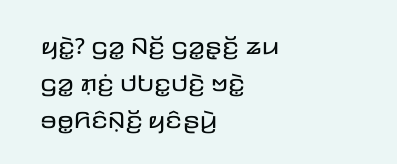ꤟꤢꤧ꤭? ꤞꤤ꤭ ꤡꤢꤩ꤬ ꤞꤤ꤭ꤔ꤫ꤢꤩ꤬ ꤘꤣ ꤞꤤ꤭ ꤊ꤫ꤢꤦ꤬ ꤓꤝꤢ꤭ꤓꤢꤧ꤬ ꤠꤢꤧ꤭ ꤋꤥ꤭ꤖꤢꤨꤡ꤫ꤢꤩ꤬ ꤟꤢꤨꤔꤣꤧ꤬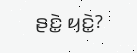ꤔꤢꤧ꤭ ꤟꤢꤧ꤭?